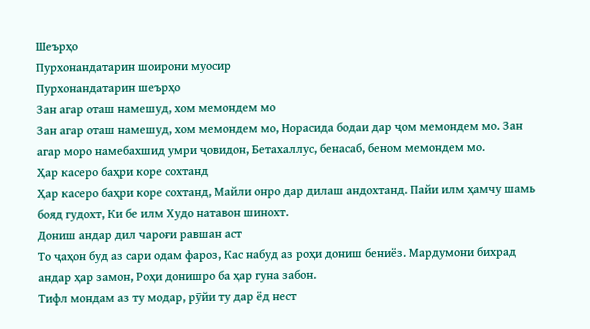Шеърҳо
Пурхонандатарин шоирони муосир
Пурхонандатарин шеърҳо
Зан агар оташ намешуд, хом мемондем мо
Зан агар оташ намешуд, хом мемондем мо, Норасида бодаи дар ҷом мемондем мо. Зан агар моро намебахшид умри ҷовидон, Бетахаллус, бенасаб, беном мемондем мо.
Ҳар касеро баҳри коре сохтанд
Ҳар касеро баҳри коре сохтанд, Майли онро дар дилаш андохтанд. Пайи илм ҳамчу шамь бояд гудохт, Ки бе илм Худо натавон шинохт.
Дониш андар дил чароғи равшан аст
То ҷаҳон буд аз сари одам фароз, Кас набуд аз роҳи дониш бениёз. Мардумони бихрад андар ҳар замон, Роҳи донишро ба ҳар гуна забон.
Тифл мондам аз ту модар, рӯйи ту дар ёд нест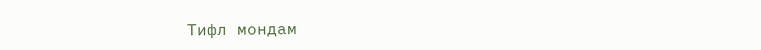Тифл мондам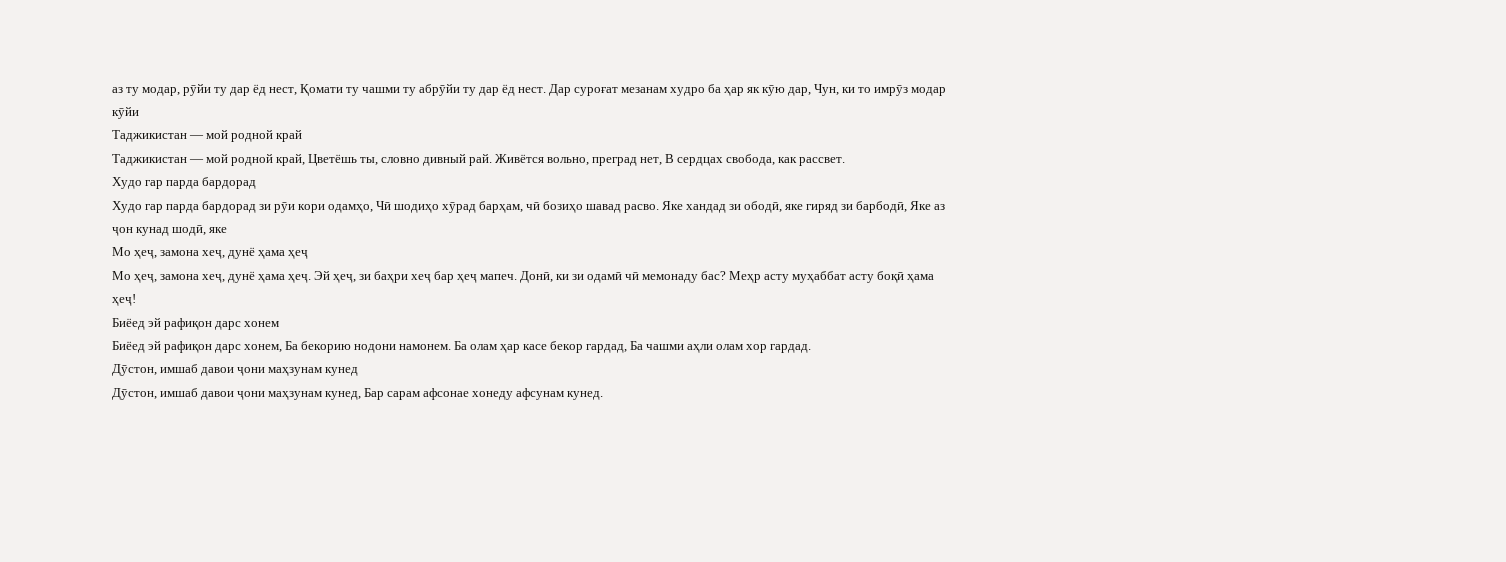аз ту модар, рӯйи ту дар ёд нест, Қомати ту чашми ту абрӯйи ту дар ёд нест. Дар суроғат мезанам худро ба ҳар як кӯю дар, Чун, ки то имрӯз модар кӯйи
Таджикистан — мой родной край
Таджикистан — мой родной край, Цветёшь ты, словно дивный рай. Живётся вольно, преград нет, В сердцах свобода, как рассвет.
Худо гар парда бардорад
Худо гар парда бардорад зи рӯи кори одамҳо, Чӣ шодиҳо хӯрад барҳам, чӣ бозиҳо шавад расво. Яке хандад зи ободӣ, яке гиряд зи барбодӣ, Яке аз ҷон кунад шодӣ, яке
Мо ҳеҷ, замона хеҷ, дунё ҳама ҳеҷ
Мо ҳеҷ, замона хеҷ, дунё ҳама ҳеҷ. Эй ҳеҷ, зи баҳри хеҷ бар ҳеҷ мапеч. Донӣ, ки зи одамӣ чӣ мемонаду бас? Меҳр асту муҳаббат асту боқӣ ҳама ҳеҷ!
Биёед эй рафиқон дарс хонем
Биёед эй рафиқон дарс хонем, Ба бекорию нодони намонем. Ба олам ҳар касе бекор гардад, Ба чашми аҳли олам хор гардад.
Дӯстон, имшаб давои ҷони маҳзунам кунед
Дӯстон, имшаб давои ҷони маҳзунам кунед, Бар сарам афсонае хонеду афсунам кунед.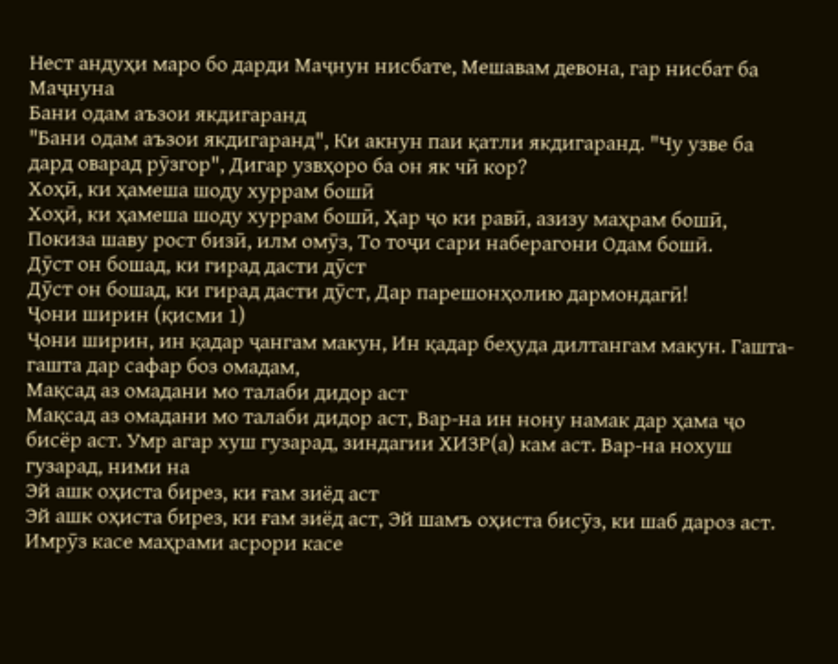Нест андуҳи маро бо дарди Маҷнун нисбате, Мешавам девона, гар нисбат ба Маҷнуна
Бани одам аъзои якдигаранд
"Бани одам аъзои якдигаранд", Ки акнун паи қатли якдигаранд. "Чу узве ба дард оварад рӯзгор", Дигар узвҳоро ба он як чӣ кор?
Хоҳӣ, ки ҳамеша шоду хуррам бошӣ
Хоҳӣ, ки ҳамеша шоду хуррам бошӣ, Ҳар ҷо ки равӣ, азизу маҳрам бошӣ, Покиза шаву рост бизӣ, илм омӯз, То тоҷи сари наберагони Одам бошӣ.
Дӯст он бошад, ки гирад дасти дӯст
Дӯст он бошад, ки гирад дасти дӯст, Дар парешонҳолию дармондагӣ!
Ҷони ширин (қисми 1)
Ҷони ширин, ин қадар ҷангам макун, Ин қадар беҳуда дилтангам макун. Гашта-гашта дар сафар боз омадам,
Мақсад аз омадани мо талаби дидор аст
Мақсад аз омадани мо талаби дидор аст, Вар-на ин нону намак дар ҳама ҷо бисёр аст. Умр агар хуш гузарад, зиндагии ХИЗР(а) кам аст. Вар-на нохуш гузарад, ними на
Эй ашк оҳиста бирез, ки ғам зиёд аст
Эй ашк оҳиста бирез, ки ғам зиёд аст, Эй шамъ оҳиста бисӯз, ки шаб дароз аст. Имрӯз касе маҳрами асрори касе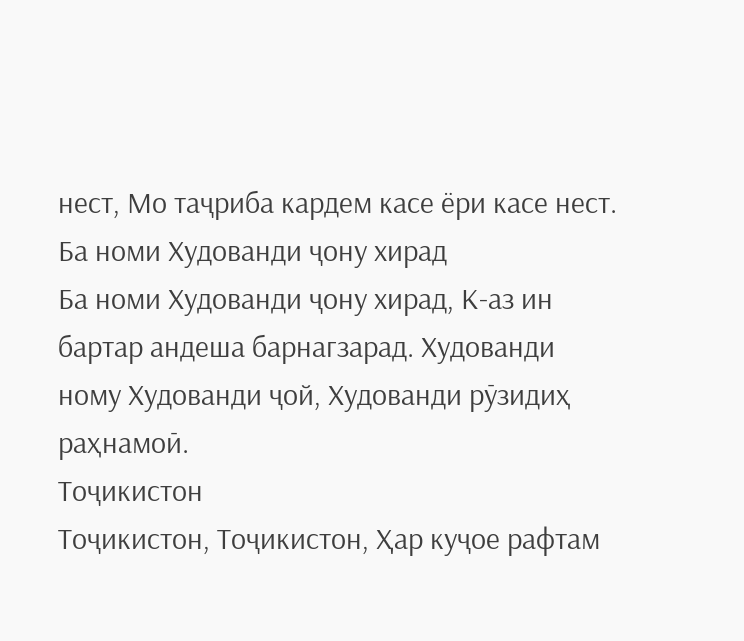нест, Мо таҷриба кардем касе ёри касе нест.
Ба номи Худованди ҷону хирад
Ба номи Худованди ҷону хирад, К-аз ин бартар андеша барнагзарад. Худованди ному Худованди ҷой, Худованди рӯзидиҳ раҳнамоӣ.
Тоҷикистон
Тоҷикистон, Тоҷикистон, Ҳар куҷое рафтам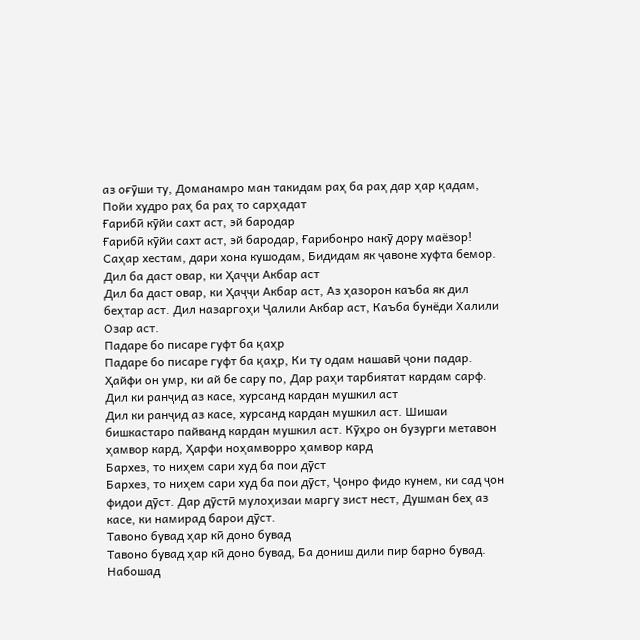аз оғӯши ту, Доманамро ман такидам раҳ ба раҳ дар ҳар қадам, Пойи худро раҳ ба раҳ то сарҳадат
Ғарибӣ кӯйи сахт аст, эй бародар
Ғарибӣ кӯйи сахт аст, эй бародар, Ғарибонро накӯ дору маёзор! Саҳар хестам, дари хона кушодам, Бидидам як ҷавоне хуфта бемор.
Дил ба даст овар, ки Ҳаҷҷи Акбар аст
Дил ба даст овар, ки Ҳаҷҷи Акбар аст, Аз ҳазорон каъба як дил беҳтар аст. Дил назаргоҳи Ҷалили Акбар аст, Каъба бунёди Халили Озар аст.
Падаре бо писаре гуфт ба қаҳр
Падаре бо писаре гуфт ба қаҳр, Ки ту одам нашавӣ ҷони падар. Ҳайфи он умр, ки ай бе сару по, Дар раҳи тарбиятат кардам сарф.
Дил ки ранҷид аз касе, хурсанд кардан мушкил аст
Дил ки ранҷид аз касе, хурсанд кардан мушкил аст. Шишаи бишкастаро пайванд кардан мушкил аст. Кӯҳро он бузурги метавон ҳамвор кард, Ҳарфи ноҳамворро ҳамвор кард
Бархез, то ниҳем сари худ ба пои дӯст
Бархез, то ниҳем сари худ ба пои дӯст, Ҷонро фидо кунем, ки сад ҷон фидои дӯст. Дар дӯстӣ мулоҳизаи маргу зист нест, Душман беҳ аз касе, ки намирад барои дӯст.
Тавоно бувад ҳар кӣ доно бувад
Тавоно бувад ҳар кӣ доно бувад, Ба дониш дили пир барно бувад. Набошад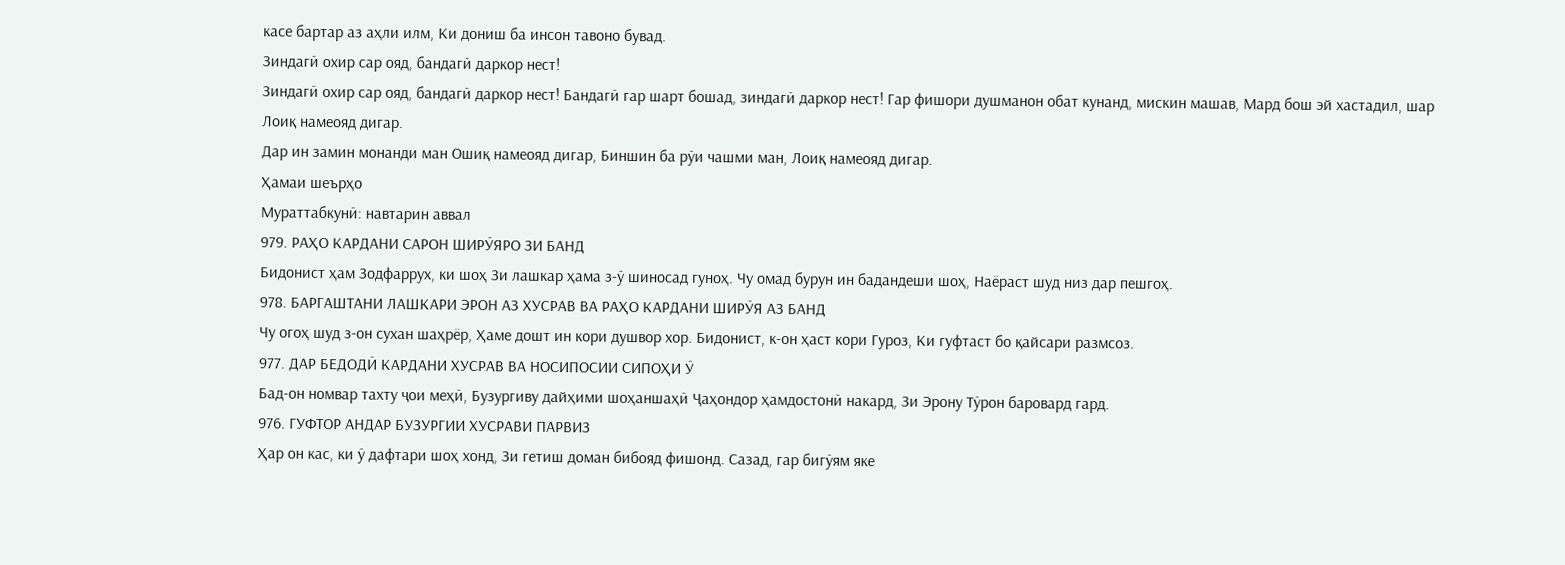касе бартар аз аҳли илм, Ки дониш ба инсон тавоно бувад.
Зиндагӣ охир сар ояд, бандагӣ даркор нест!
Зиндагӣ охир сар ояд, бандагӣ даркор нест! Бандагӣ гар шарт бошад, зиндагӣ даркор нест! Гар фишори душманон обат кунанд, мискин машав, Мард бош эй хастадил, шар
Лоиқ намеояд дигар.
Дар ин замин монанди ман Ошиқ намеояд дигар, Биншин ба рӯи чашми ман, Лоиқ намеояд дигар.
Ҳамаи шеърҳо
Мураттабкунӣ: навтарин аввал
979. РАҲО КАРДАНИ САРОН ШИРӮЯРО ЗИ БАНД
Бидонист ҳам Зодфаррух, ки шоҳ Зи лашкар ҳама з-ӯ шиносад гуноҳ. Чу омад бурун ин бадандеши шоҳ, Наёраст шуд низ дар пешгоҳ.
978. БАРГАШТАНИ ЛАШКАРИ ЭРОН АЗ ХУСРАВ ВА РАҲО КАРДАНИ ШИРӮЯ АЗ БАНД
Чу огоҳ шуд з-он сухан шаҳрёр, Ҳаме дошт ин кори душвор хор. Бидонист, к-он ҳаст кори Гуроз, Ки гуфтаст бо қайсари размсоз.
977. ДАР БЕДОДӢ КАРДАНИ ХУСРАВ ВА НОСИПОСИИ СИПОҲИ Ӯ
Бад-он номвар тахту ҷои меҳӣ, Бузургиву дайҳими шоҳаншаҳӣ Ҷаҳондор ҳамдостонӣ накард, Зи Эрону Тӯрон баровард гард.
976. ГУФТОР АНДАР БУЗУРГИИ ХУСРАВИ ПАРВИЗ
Ҳар он кас, ки ӯ дафтари шоҳ хонд, Зи гетиш доман бибояд фишонд. Сазад, гар бигӯям яке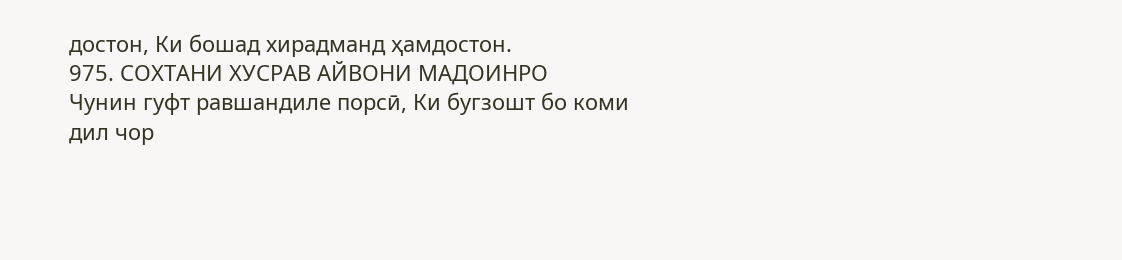достон, Ки бошад хирадманд ҳамдостон.
975. СОХТАНИ ХУСРАВ АЙВОНИ МАДОИНРО
Чунин гуфт равшандиле порсӣ, Ки бугзошт бо коми дил чор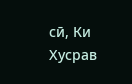сӣ, Ки Хусрав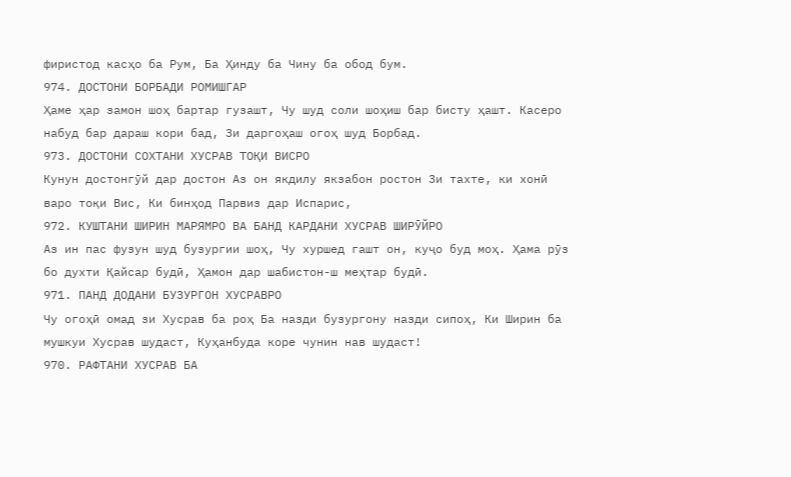фиристод касҳо ба Рум, Ба Ҳинду ба Чину ба обод бум.
974. ДОСТОНИ БОРБАДИ РОМИШГАР
Ҳаме ҳар замон шоҳ бартар гузашт, Чу шуд соли шоҳиш бар бисту ҳашт. Касеро набуд бар дараш кори бад, Зи даргоҳаш огоҳ шуд Борбад.
973. ДОСТОНИ СОХТАНИ ХУСРАВ ТОҚИ ВИСРО
Кунун достонгӯй дар достон Аз он якдилу якзабон ростон Зи тахте, ки хонӣ варо тоқи Вис, Ки бинҳод Парвиз дар Испарис,
972. КУШТАНИ ШИРИН МАРЯМРО ВА БАНД КАРДАНИ ХУСРАВ ШИРӮЙРО
Аз ин пас фузун шуд бузургии шоҳ, Чу хуршед гашт он, куҷо буд моҳ. Ҳама рӯз бо духти Қайсар будӣ, Ҳамон дар шабистон-ш меҳтар будӣ.
971. ПАНД ДОДАНИ БУЗУРГОН ХУСРАВРО
Чу огоҳӣ омад зи Хусрав ба роҳ Ба назди бузургону назди сипоҳ, Ки Ширин ба мушкуи Хусрав шудаст, Куҳанбуда коре чунин нав шудаст!
970. РАФТАНИ ХУСРАВ БА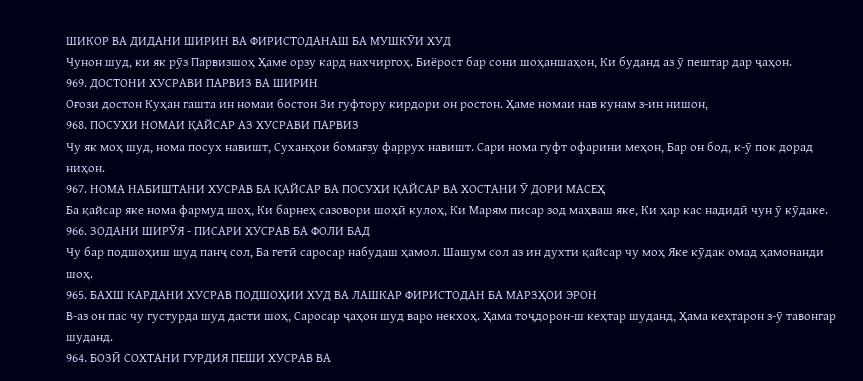ШИКОР ВА ДИДАНИ ШИРИН ВА ФИРИСТОДАНАШ БА МУШКӮИ ХУД
Чунон шуд, ки як рӯз Парвизшоҳ Ҳаме орзу кард нахчиргоҳ. Биёрост бар сони шоҳаншаҳон, Ки буданд аз ӯ пештар дар ҷаҳон.
969. ДОСТОНИ ХУСРАВИ ПАРВИЗ ВА ШИРИН
Оғози достон Куҳан гашта ин номаи бостон Зи гуфтору кирдори он ростон. Ҳаме номаи нав кунам з-ин нишон,
968. ПОСУХИ НОМАИ ҚАЙСАР АЗ ХУСРАВИ ПАРВИЗ
Чу як моҳ шуд, нома посух навишт, Суханҳои бомағзу фаррух навишт. Сари нома гуфт офарини меҳон, Бар он бод, к-ӯ пок дорад ниҳон.
967. НОМА НАБИШТАНИ ХУСРАВ БА ҚАЙСАР ВА ПОСУХИ ҚАЙСАР ВА ХОСТАНИ Ӯ ДОРИ МАСЕҲ
Ба қайсар яке нома фармуд шоҳ, Ки барнеҳ сазовори шоҳӣ кулоҳ, Ки Марям писар зод маҳваш яке, Ки ҳар кас надидӣ чун ӯ кӯдаке.
966. ЗОДАНИ ШИРӮЯ - ПИСАРИ ХУСРАВ БА ФОЛИ БАД
Чу бар подшоҳиш шуд панҷ сол, Ба гетӣ саросар набудаш ҳамол. Шашум сол аз ин духти қайсар чу моҳ Яке кӯдак омад ҳамонанди шоҳ.
965. БАХШ КАРДАНИ ХУСРАВ ПОДШОҲИИ ХУД ВА ЛАШКАР ФИРИСТОДАН БА МАРЗҲОИ ЭРОН
В-аз он пас чу густурда шуд дасти шоҳ, Саросар ҷаҳон шуд варо некхоҳ. Ҳама тоҷдорон-ш кеҳтар шуданд, Ҳама кеҳтарон з-ӯ тавонгар шуданд.
964. БОЗӢ СОХТАНИ ГУРДИЯ ПЕШИ ХУСРАВ ВА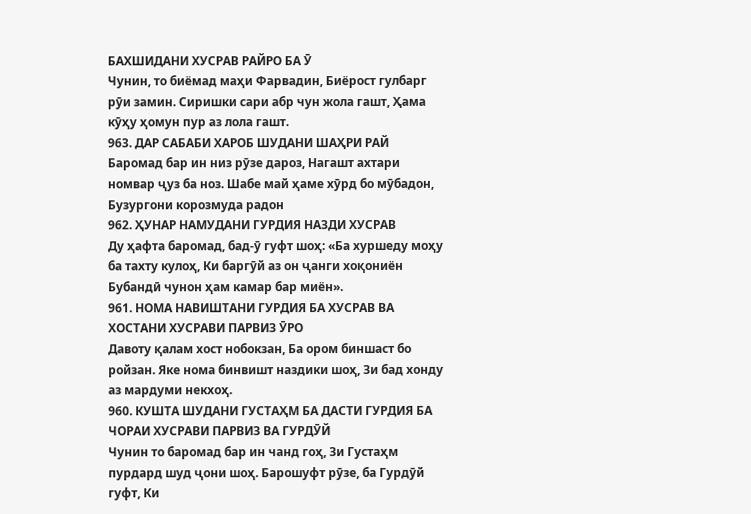БАХШИДАНИ ХУСРАВ РАЙРО БА Ӯ
Чунин, то биёмад маҳи Фарвадин, Биёрост гулбарг рӯи замин. Сиришки сари абр чун жола гашт, Ҳама кӯҳу ҳомун пур аз лола гашт.
963. ДАР САБАБИ ХАРОБ ШУДАНИ ШАҲРИ РАЙ
Баромад бар ин низ рӯзе дароз, Нагашт ахтари номвар ҷуз ба ноз. Шабе май ҳаме хӯрд бо мӯбадон, Бузургони корозмуда радон
962. ҲУНАР НАМУДАНИ ГУРДИЯ НАЗДИ ХУСРАВ
Ду ҳафта баромад, бад-ӯ гуфт шоҳ: «Ба хуршеду моҳу ба тахту кулоҳ, Ки баргӯй аз он ҷанги хоқониён Бубандӣ чунон ҳам камар бар миён».
961. НОМА НАВИШТАНИ ГУРДИЯ БА ХУСРАВ ВА ХОСТАНИ ХУСРАВИ ПАРВИЗ ӮРО
Давоту қалам хост нобокзан, Ба ором биншаст бо ройзан. Яке нома бинвишт наздики шоҳ, Зи бад хонду аз мардуми некхоҳ.
960. КУШТА ШУДАНИ ГУСТАҲМ БА ДАСТИ ГУРДИЯ БА ЧОРАИ ХУСРАВИ ПАРВИЗ ВА ГУРДӮЙ
Чунин то баромад бар ин чанд гоҳ, Зи Густаҳм пурдард шуд ҷони шоҳ. Барошуфт рӯзе, ба Гурдӯй гуфт, Ки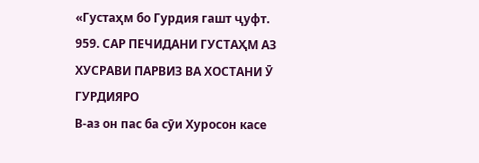«Густаҳм бо Гурдия гашт ҷуфт.
959. САР ПЕЧИДАНИ ГУСТАҲМ АЗ ХУСРАВИ ПАРВИЗ ВА ХОСТАНИ Ӯ ГУРДИЯРО
В-аз он пас ба сӯи Хуросон касе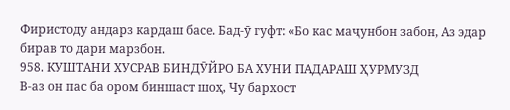Фиристоду андарз кардаш басе. Бад-ӯ гуфт: «Бо кас маҷунбон забон, Аз эдар бирав то дари марзбон.
958. КУШТАНИ ХУСРАВ БИНДӮЙРО БА ХУНИ ПАДАРАШ ҲУРМУЗД
В-аз он пас ба ором биншаст шоҳ, Чу бархост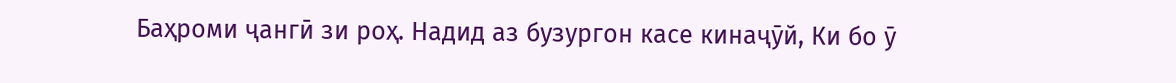Баҳроми ҷангӣ зи роҳ. Надид аз бузургон касе кинаҷӯй, Ки бо ӯ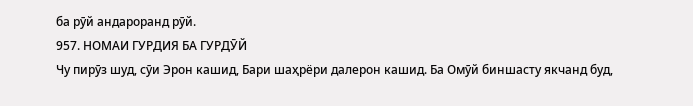ба рӯй андароранд рӯй.
957. НОМАИ ГУРДИЯ БА ГУРДӮЙ
Чу пирӯз шуд, сӯи Эрон кашид, Бари шаҳрёри далерон кашид. Ба Омӯй биншасту якчанд буд,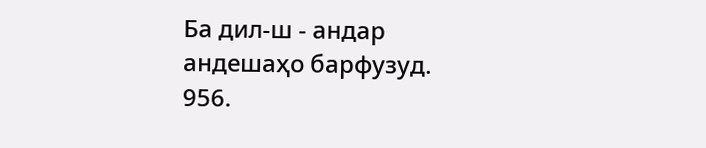Ба дил-ш - андар андешаҳо барфузуд.
956.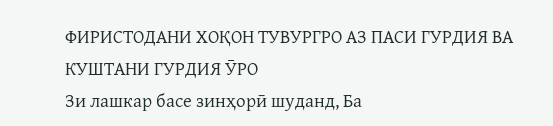ФИРИСТОДАНИ ХОҚОН ТУВУРГРО АЗ ПАСИ ГУРДИЯ ВА КУШТАНИ ГУРДИЯ ӮРО
Зи лашкар басе зинҳорӣ шуданд, Ба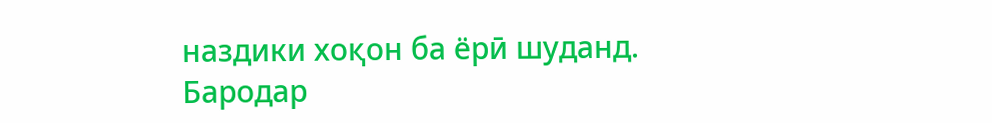наздики хоқон ба ёрӣ шуданд. Бародар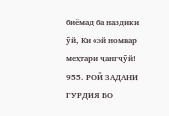биёмад ба наздики ӯй, Ки «эй номвар меҳтари ҷангҷӯй!
955. РОЙ ЗАДАНИ ГУРДИЯ БО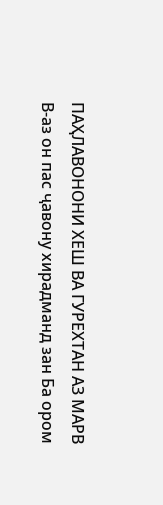ПАҲЛАВОНОНИ ХЕШ ВА ГУРЕХТАН АЗ МАРВ
В-аз он пас ҷавону хирадманд зан Ба ором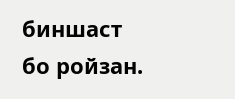биншаст бо ройзан.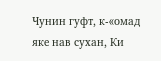Чунин гуфт, к-«омад яке нав сухан, Ки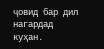ҷовид бар дил нагардад куҳан.